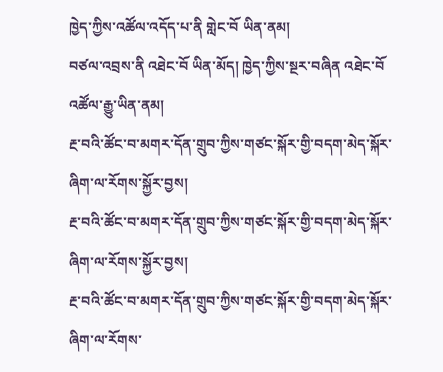ཁྱེད་ཀྱིས་འཚོལ་འདོད་པ་ནི གླེང་བོ ཡིན་ནམ།
བཙལ་འབྲས་ནི འཐེང་བོ ཡིན་མོད། ཁྱེད་ཀྱིས་སྔར་བཞིན འཐེང་བོ འཚོལ་རྒྱུ་ཡིན་ནམ།
རྔ་བའི་ཚོང་བ་མགར་དོན་གྲུབ་ཀྱིས་གཙང་སྐོར་གྱི་བདག་མེད་སྐོར་ཞིག་ལ་རོགས་སྐྱོར་བྱས།
རྔ་བའི་ཚོང་བ་མགར་དོན་གྲུབ་ཀྱིས་གཙང་སྐོར་གྱི་བདག་མེད་སྐོར་ཞིག་ལ་རོགས་སྐྱོར་བྱས།
རྔ་བའི་ཚོང་བ་མགར་དོན་གྲུབ་ཀྱིས་གཙང་སྐོར་གྱི་བདག་མེད་སྐོར་ཞིག་ལ་རོགས་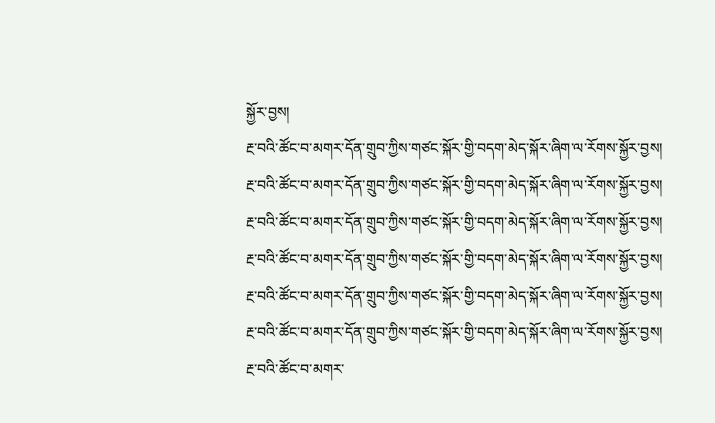སྐྱོར་བྱས།
རྔ་བའི་ཚོང་བ་མགར་དོན་གྲུབ་ཀྱིས་གཙང་སྐོར་གྱི་བདག་མེད་སྐོར་ཞིག་ལ་རོགས་སྐྱོར་བྱས།
རྔ་བའི་ཚོང་བ་མགར་དོན་གྲུབ་ཀྱིས་གཙང་སྐོར་གྱི་བདག་མེད་སྐོར་ཞིག་ལ་རོགས་སྐྱོར་བྱས།
རྔ་བའི་ཚོང་བ་མགར་དོན་གྲུབ་ཀྱིས་གཙང་སྐོར་གྱི་བདག་མེད་སྐོར་ཞིག་ལ་རོགས་སྐྱོར་བྱས།
རྔ་བའི་ཚོང་བ་མགར་དོན་གྲུབ་ཀྱིས་གཙང་སྐོར་གྱི་བདག་མེད་སྐོར་ཞིག་ལ་རོགས་སྐྱོར་བྱས།
རྔ་བའི་ཚོང་བ་མགར་དོན་གྲུབ་ཀྱིས་གཙང་སྐོར་གྱི་བདག་མེད་སྐོར་ཞིག་ལ་རོགས་སྐྱོར་བྱས།
རྔ་བའི་ཚོང་བ་མགར་དོན་གྲུབ་ཀྱིས་གཙང་སྐོར་གྱི་བདག་མེད་སྐོར་ཞིག་ལ་རོགས་སྐྱོར་བྱས།
རྔ་བའི་ཚོང་བ་མགར་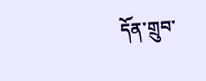དོན་གྲུབ་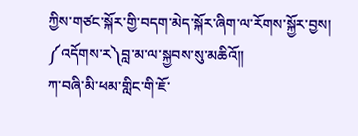ཀྱིས་གཙང་སྐོར་གྱི་བདག་མེད་སྐོར་ཞིག་ལ་རོགས་སྐྱོར་བྱས།
༼འདོགས་ར༽བླ་མ་ལ་སྐྱབས་སུ་མཆིའོ།།
ཀ་བཞི་མི་ཕམ་གླིང་གི་ཇོ་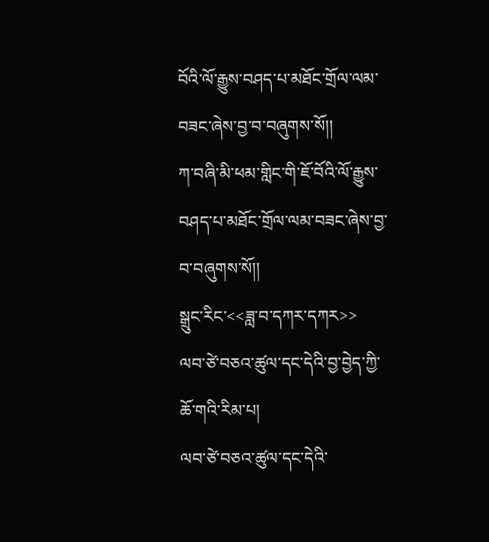བོའི་ལོ་རྒྱུས་བཤད་པ་མཐོང་གྲོལ་ལམ་བཟང་ཞེས་བྱ་བ་བཞུགས་སོ།།
ཀ་བཞི་མི་ཕམ་གླིང་གི་ཇོ་བོའི་ལོ་རྒྱུས་བཤད་པ་མཐོང་གྲོལ་ལམ་བཟང་ཞེས་བྱ་བ་བཞུགས་སོ།།
སྒྲུང་རིང་<<ཟླ་བ་དཀར་དཀར>>
ལབ་ཙེ་བཅའ་ཚུལ་དང་དེའི་བྱ་བྱེད་ཀྱི་ཆོ་གའི་རིམ་པ།
ལབ་ཙེ་བཅའ་ཚུལ་དང་དེའི་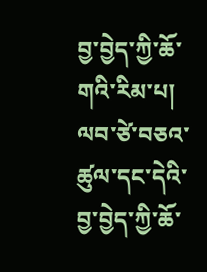བྱ་བྱེད་ཀྱི་ཆོ་གའི་རིམ་པ།
ལབ་ཙེ་བཅའ་ཚུལ་དང་དེའི་བྱ་བྱེད་ཀྱི་ཆོ་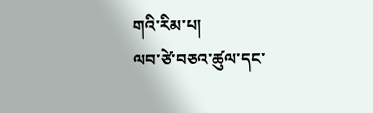གའི་རིམ་པ།
ལབ་ཙེ་བཅའ་ཚུལ་དང་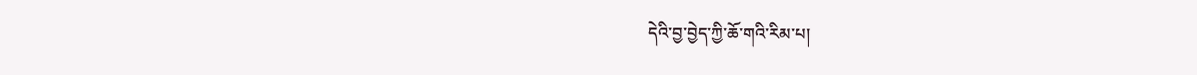དེའི་བྱ་བྱེད་ཀྱི་ཆོ་གའི་རིམ་པ།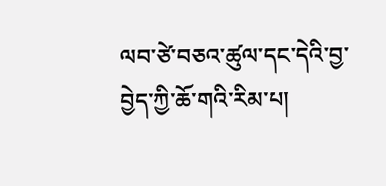ལབ་ཙེ་བཅའ་ཚུལ་དང་དེའི་བྱ་བྱེད་ཀྱི་ཆོ་གའི་རིམ་པ།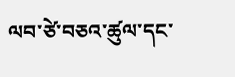ལབ་ཙེ་བཅའ་ཚུལ་དང་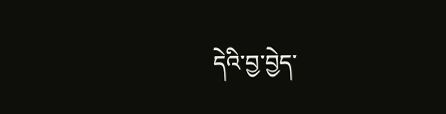དེའི་བྱ་བྱེད་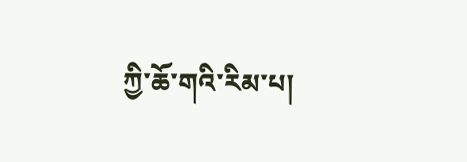ཀྱི་ཆོ་གའི་རིམ་པ།